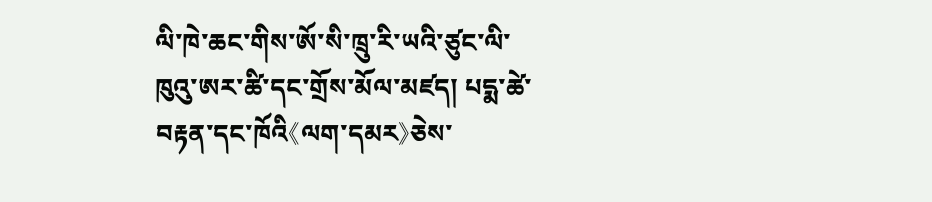ལི་ཁེ་ཆང་གིས་ཨོ་སི་ཁྲུ་རི་ཡའི་ཙུང་ལི་ཁུའུ་ཨར་ཚི་དང་གྲོས་མོལ་མཛད། པདྨ་ཚེ་བརྟན་དང་ཁོའི《ལག་དམར》ཅེས་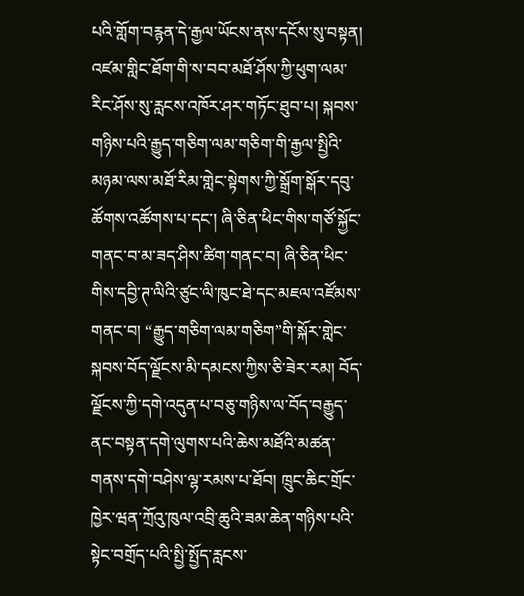པའི་གློག་བརྙན་དེ་རྒྱལ་ཡོངས་ནས་དངོས་སུ་བསྟན། འཛམ་གླིང་ཐོག་གི་ས་བབ་མཐོ་ཤོས་ཀྱི་ཕུག་ལམ་རིང་ཤོས་སུ་རླངས་འཁོར་ཤར་གཏོང་ཐུབ་པ། སྐབས་གཉིས་པའི་རྒྱུད་གཅིག་ལམ་གཅིག་གི་རྒྱལ་སྤྱིའི་མཉམ་ལས་མཐོ་རིམ་གླེང་སྟེགས་ཀྱི་སྒྲོག་སྒོར་དབུ་ཚོགས་འཚོགས་པ་དང་། ཞི་ཅིན་ཕིང་གིས་གཙོ་སྐྱོང་གནང་བ་མ་ཟད་ཤིས་ཚིག་གནང་བ། ཞི་ཅིན་ཕིང་གིས་དབྱི་ཊ་ལིའི་ཙུང་ལི་ཁུང་ཐེ་དང་མཇལ་འཛོམས་གནང་བ། “རྒྱུད་གཅིག་ལམ་གཅིག”གི་སྐོར་གླེང་སྐབས་བོད་ལྗོངས་མི་དམངས་ཀྱིས་ཅི་ཟེར་རམ། བོད་ལྗོངས་ཀྱི་དགེ་འདུན་པ་བཅུ་གཉིས་ལ་བོད་བརྒྱུད་ནང་བསྟན་དགེ་ལུགས་པའི་ཆེས་མཐོའི་མཚན་གནས་དགེ་བཤེས་ལྷ་རམས་པ་ཐོབ། ཁྲུང་ཆིང་གྲོང་ཁྱེར་ཝན་ཀྲོའུ་ཁུལ་འབྲི་ཆུའི་ཟམ་ཆེན་གཉིས་པའི་སྟེང་བགྲོད་པའི་སྤྱི་སྤྱོད་རླངས་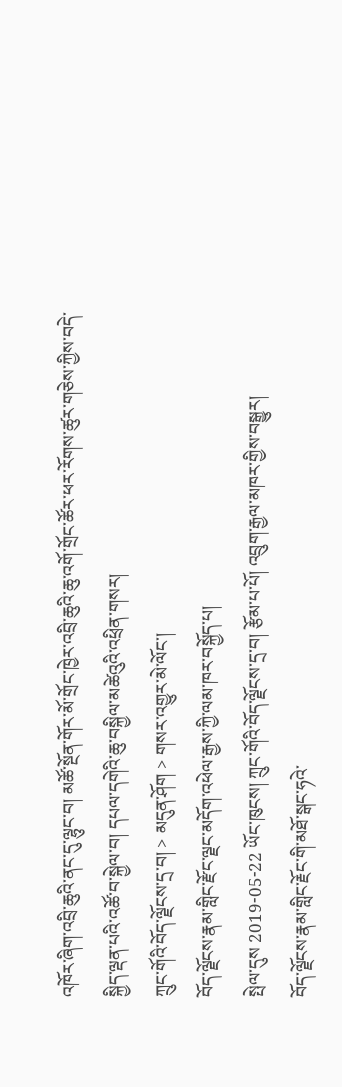འཁོར་ཞིག་འབྲི་ཆུའི་ནང་དུ་ལྷུང་བ། མཚོ་སྔོན་གོར་མོ་གྲོང་ཁྱེར་འབྲི་ཆུའི་ཆུ་འགོ་གྲོང་ཚོར་ཕར་རོགས་ཚུར་གཅེས་ཀྱིས་བདེ་སྐྱིད་ལྡན་པའི་འཚོ་བ་སྐྱེལ་བ། དཔལ་དགེའི་ཆུ་བསྐྱིལ་མཚེའུའི་འཕྲིན་གསར།
ཀྲུང་གོའི་བོད་ལྗོངས་དྲ་བ། > མདུན་ཤོག > གསར་འགྱུར་མེ་ལོང་།
བོད་ལྗོངས་རྣམ་གླིང་རྫོང་ལྗང་མདོག་འཕེལ་རྒྱས་ཀྱི་ལམ་ཁར་བསྐྱོད་པ།
སྤེལ་དུས 2019-05-22 ཡོང་ཁུངས། ཀྲུང་གོའི་བོད་ལྗོངས་དྲ་བ། རྩོམ་པ་པོ། འབྲུག་རྒྱལ་མཁར་གྱིས་བསྒྱུར།
བོད་ལྗོངས་རྣམ་གླིང་རྗོང་གི་མཐོ་སྒང་ཧའེ་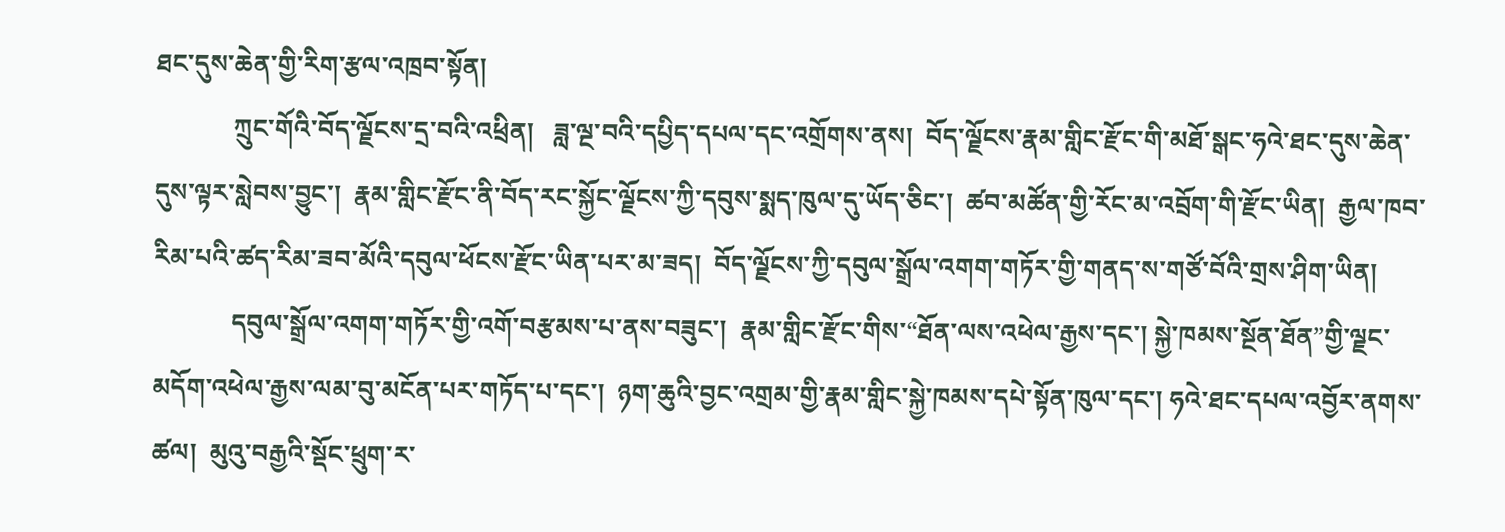ཐང་དུས་ཆེན་གྱི་རིག་རྩལ་འཁྲབ་སྟོན།
            ཀྲུང་གོའི་བོད་ལྗོངས་དྲ་བའི་འཕྲིན།   ཟླ་ལྔ་བའི་དཔྱིད་དཔལ་དང་འགྲོགས་ནས།  བོད་ལྗོངས་རྣམ་གླིང་རྫོང་གི་མཐོ་སྒང་ཧའེ་ཐང་དུས་ཆེན་དུས་ལྟར་སླེབས་བྱུང་།  རྣམ་གླིང་རྫོང་ནི་བོད་རང་སྐྱོང་ལྗོངས་ཀྱི་དབུས་སྨད་ཁུལ་དུ་ཡོད་ཅིང་།  ཚབ་མཚོན་གྱི་རོང་མ་འབྲོག་གི་རྫོང་ཡིན།  རྒྱལ་ཁབ་རིམ་པའི་ཚད་རིམ་ཟབ་མོའི་དབུལ་ཕོངས་རྫོང་ཡིན་པར་མ་ཟད།  བོད་ལྗོངས་ཀྱི་དབུལ་སྒྲོལ་འགག་གཏོར་གྱི་གནད་ས་གཙོ་བོའི་གྲས་ཤིག་ཡིན།
            དབུལ་སྒྲོལ་འགག་གཏོར་གྱི་འགོ་བརྩམས་པ་ནས་བཟུང་།  རྣམ་གླིང་རྫོང་གིས་“ཐོན་ལས་འཕེལ་རྒྱས་དང་། སྐྱེ་ཁམས་སྔོན་ཐོན”གྱི་ལྗང་མདོག་འཕེལ་རྒྱས་ལམ་བུ་མངོན་པར་གཏོད་པ་དང་།  ཉག་ཆུའི་བྱང་འགྲམ་གྱི་རྣམ་གླིང་སྐྱེ་ཁམས་དཔེ་སྟོན་ཁུལ་དང་། ཧའེ་ཐང་དཔལ་འབྱོར་ནགས་ཚལ།  མུའུ་བརྒྱའི་སྡོང་ཕྲུག་ར་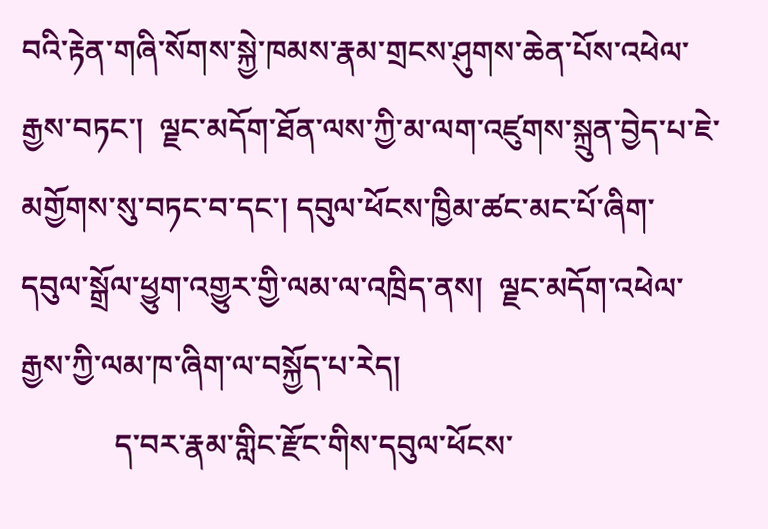བའི་རྟེན་གཞི་སོགས་སྐྱེ་ཁམས་རྣམ་གྲངས་ཤུགས་ཆེན་པོས་འཕེལ་རྒྱས་བཏང་།  ལྗང་མདོག་ཐོན་ལས་ཀྱི་མ་ལག་འཛུགས་སྐྲུན་བྱེད་པ་ཇེ་མགྱོགས་སུ་བཏང་བ་དང་། དབུལ་ཕོངས་ཁྱིམ་ཚང་མང་པོ་ཞིག་དབུལ་སྒྲོལ་ཕྱུག་འགྱུར་གྱི་ལམ་ལ་འཁྲིད་ནས།  ལྗང་མདོག་འཕེལ་རྒྱས་ཀྱི་ལམ་ཁ་ཞིག་ལ་བསྐྱོད་པ་རེད།
            ད་བར་རྣམ་གླིང་རྫོང་གིས་དབུལ་ཕོངས་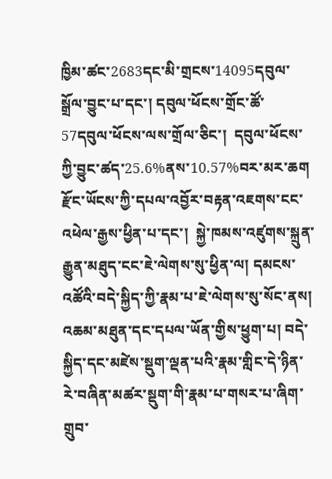ཁྱིམ་ཚང་2683དང་མི་གྲངས་14095དབུལ་སྒྲོལ་བྱུང་པ་དང་། དབུལ་ཕོངས་གྲོང་ཚོ་57དབུལ་ཕོངས་ལས་གྲོལ་ཅིང་།  དབུལ་ཕོངས་ཀྱི་བྱུང་ཚད་25.6%ནས་10.57%བར་མར་ཆག   རྫོང་ཡོངས་ཀྱི་དཔལ་འབྱོར་བརྟན་འཇགས་ངང་འཕེལ་རྒྱས་ཕྱིན་པ་དང་།  སྐྱེ་ཁམས་འཛུགས་སྐྲུན་རྒྱུན་མཐུད་ངང་ཇེ་ལེགས་སུ་ཕྱིན་ལ། དམངས་འཚོའི་བདེ་སྐྱིད་ཀྱི་རྣམ་པ་ཇེ་ལེགས་སུ་སོང་ནས།  འཆམ་མཐུན་དང་དཔལ་ཡོན་གྱིས་ཕྱུག་པ། བདེ་སྐྱིད་དང་མཛེས་སྡུག་ལྡན་པའི་རྣམ་གླིང་དེ་ཉིན་རེ་བཞིན་མཚར་སྡུག་གི་རྣམ་པ་གསར་པ་ཞིག་གྲུབ་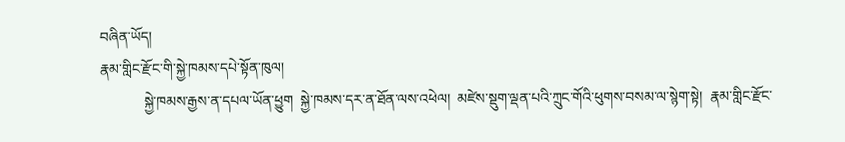བཞིན་ཡོད།
རྣམ་གླིང་རྫོང་གི་སྐྱེ་ཁམས་དཔེ་སྟོན་ཁུལ།
            སྐྱེ་ཁམས་རྒྱས་ན་དཔལ་ཡོན་ཕྱུག  སྐྱེ་ཁམས་དར་ན་ཐོན་ལས་འཕེལ།  མཛེས་སྡུག་ལྡན་པའི་ཀྲུང་གོའི་ཕུགས་བསམ་ལ་སྙེག་སྟེ།  རྣམ་གླིང་རྫོང་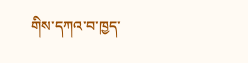གིས་དཀའ་བ་ཁྱད་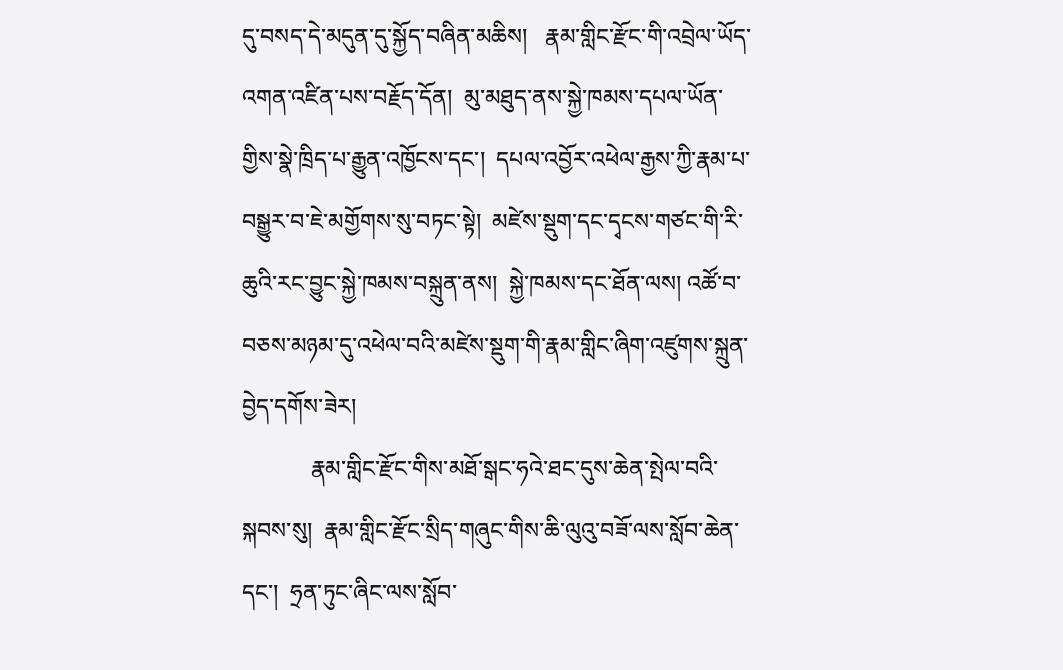དུ་བསད་དེ་མདུན་དུ་སྐྱོད་བཞིན་མཆིས།   རྣམ་གླིང་རྫོང་གི་འབྲེལ་ཡོད་འགན་འཛིན་པས་བརྗོད་དོན།  མུ་མཐུད་ནས་སྐྱེ་ཁམས་དཔལ་ཡོན་གྱིས་སྣེ་ཁྲིད་པ་རྒྱུན་འཁྱོངས་དང་།  དཔལ་འབྱོར་འཕེལ་རྒྱས་ཀྱི་རྣམ་པ་བསྒྱུར་བ་ཇེ་མགྱོགས་སུ་བཏང་སྟེ།  མཛེས་སྡུག་དང་དྭངས་གཙང་གི་རི་ཆུའི་རང་བྱུང་སྐྱེ་ཁམས་བསྐྲུན་ནས།  སྐྱེ་ཁམས་དང་ཐོན་ལས། འཚོ་བ་བཅས་མཉམ་དུ་འཕེལ་བའི་མཛེས་སྡུག་གི་རྣམ་གླིང་ཞིག་འཛུགས་སྐྲུན་བྱེད་དགོས་ཟེར།
            རྣམ་གླིང་རྫོང་གིས་མཐོ་སྒང་ཧའེ་ཐང་དུས་ཆེན་སྤེལ་བའི་སྐབས་སུ།  རྣམ་གླིང་རྫོང་སྲིད་གཞུང་གིས་ཆི་ལུའུ་བཟོ་ལས་སློབ་ཆེན་དང་།  ཧྲན་ཏུང་ཞིང་ལས་སློབ་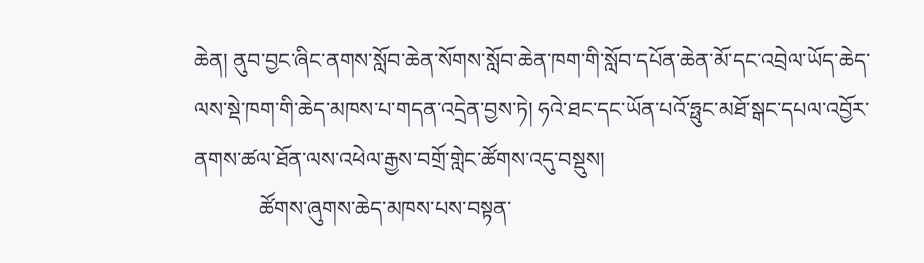ཆེན། ནུབ་བྱང་ཞིང་ནགས་སློབ་ཆེན་སོགས་སློབ་ཆེན་ཁག་གི་སློབ་དཔོན་ཆེན་མོ་དང་འབྲེལ་ཡོད་ཆེད་ལས་སྡེ་ཁག་གི་ཆེད་མཁས་པ་གདན་འདྲེན་བྱས་ཏེ། ཧའེ་ཐང་དང་ཡོན་པའོ་ཧྥུང་མཐོ་སྒང་དཔལ་འབྱོར་ནགས་ཚལ་ཐོན་ལས་འཕེལ་རྒྱས་བགྲོ་གླེང་ཚོགས་འདུ་བསྡུས།
            ཚོགས་ཞུགས་ཆེད་མཁས་པས་བསྟན་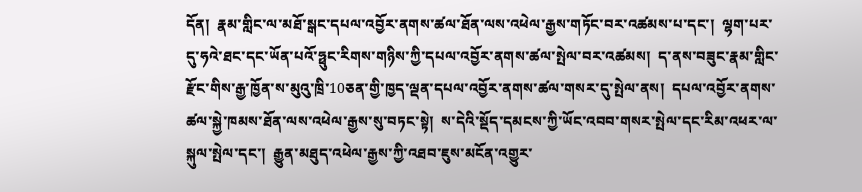དོན།  རྣམ་གླིང་ལ་མཐོ་སྒང་དཔལ་འབྱོར་ནགས་ཚལ་ཐོན་ལས་འཕེལ་རྒྱས་གཏོང་བར་འཚམས་པ་དང་།  ལྷག་པར་དུ་ཧའེ་ཐང་དང་ཡོན་པའོ་ཧྥུང་རིགས་གཉིས་ཀྱི་དཔལ་འབྱོར་ནགས་ཚལ་སྤེལ་བར་འཚམས།  ད་ནས་བཟུང་རྣམ་གླིང་རྫོང་གིས་རྒྱ་ཁྱོན་ས་མུའུ་ཁྲི་10ཅན་གྱི་ཁྱད་ལྡན་དཔལ་འབྱོར་ནགས་ཚལ་གསར་དུ་སྤེལ་ནས།  དཔལ་འབྱོར་ནགས་ཚལ་སྐྱེ་ཁམས་ཐོན་ལས་འཕེལ་རྒྱས་སུ་བཏང་སྟེ།  ས་དེའི་སྡོད་དམངས་ཀྱི་ཡོང་འབབ་གསར་སྤེལ་དང་རིམ་འཕར་ལ་སྐུལ་སྤེལ་དང་།  རྒྱུན་མཐུད་འཕེལ་རྒྱས་ཀྱི་འཐབ་ཇུས་མངོན་འགྱུར་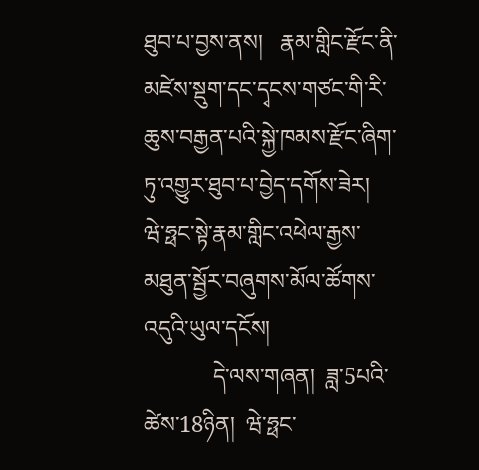ཐུབ་པ་བྱས་ནས།   རྣམ་གླིང་རྫོང་ནི་མཛེས་སྡུག་དང་དྭངས་གཙང་གི་རི་ཆུས་བརྒྱན་པའི་སྐྱེ་ཁམས་རྫོང་ཞིག་ཏུ་འགྱུར་ཐུབ་པ་བྱེད་དགོས་ཟེར།
ཝེ་ཧྥང་སྟེ་རྣམ་གླིང་འཕེལ་རྒྱས་མཐུན་སྦྱོར་བཞུགས་མོལ་ཚོགས་འདུའི་ཡུལ་དངོས།
            དེ་ལས་གཞན།  ཟླ་5པའི་ཚེས་18ཉིན།  ཝེ་ཧྥང་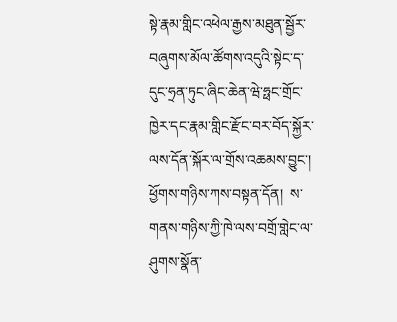སྟེ་རྣམ་གླིང་འཕེལ་རྒྱས་མཐུན་སྦྱོར་བཞུགས་མོལ་ཚོགས་འདུའི་སྟེང་ད་དུང་ཧྲན་ཏུང་ཞིང་ཆེན་ཝེ་ཧྥང་གྲོང་ཁྱེར་དང་རྣམ་གླིང་རྫོང་བར་བོད་སྐྱོར་ལས་དོན་སྐོར་ལ་གྲོས་འཆམས་བྱུང་།  ཕྱོགས་གཉིས་ཀས་བསྟན་དོན།  ས་གནས་གཉིས་ཀྱི་ཁེ་ལས་བགྲོ་གླེང་ལ་ཤུགས་སྣོན་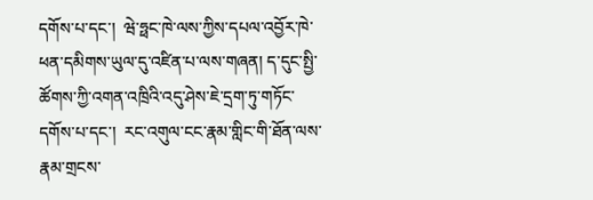དགོས་པ་དང་།  ཝེ་ཧྥང་ཁེ་ལས་ཀྱིས་དཔལ་འབྱོར་ཁེ་ཕན་དམིགས་ཡུལ་དུ་འཛིན་པ་ལས་གཞན། ད་དུང་སྤྱི་ཚོགས་ཀྱི་འགན་འཁྲིའི་འདུ་ཤེས་ཇེ་དྲག་ཏུ་གཏོང་དགོས་པ་དང་།  རང་འགུལ་ངང་རྣམ་གླིང་གི་ཐོན་ལས་རྣམ་གྲངས་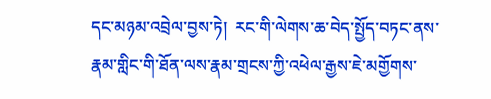དང་མཉམ་འབྲེལ་བྱས་ཏེ།  རང་གི་ལེགས་ཆ་བེད་སྤྱོད་བཏང་ནས་རྣམ་གླིང་གི་ཐོན་ལས་རྣམ་གྲངས་ཀྱི་འཕེལ་རྒྱས་ཇེ་མགྱོགས་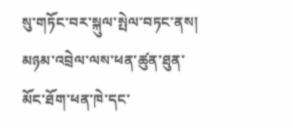སུ་གཏོང་བར་སྐུལ་སྤེལ་བཏང་ནས།  མཉམ་འབྲེལ་ལས་ཕན་ཚུན་ཐུན་མོང་ཐོག་ཕན་ཁེ་དང་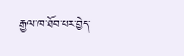རྒྱལ་ཁ་ཐོབ་པར་བྱེད་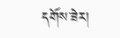དགོས་ཟེར།